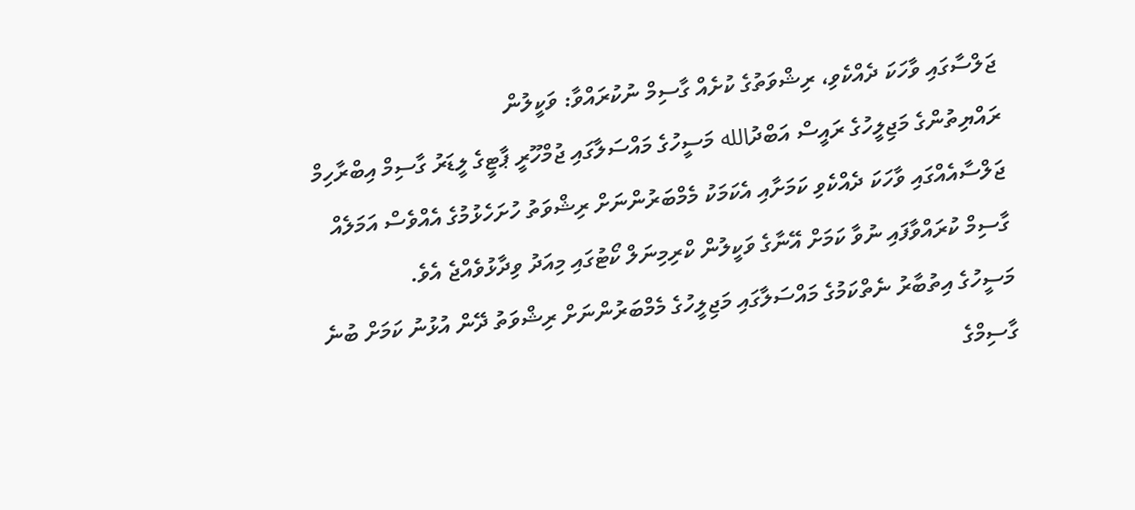ޖަލްސާގައި ވާހަކަ ދެއްކެވި، ރިޝްވަތުގެ ކުށެއް ގާސިމް ނުކުރައްވާ: ވަކީލުން
ރައްޔިތުންގެ މަޖިލީހުގެ ރައީސް އަބްދުالله މަސީހުގެ މައްސަލާގައި ޖުމްހޫރީ ޕާޓީގެ ލީޑަރު ގާސިމް އިބްރާހިމް ޖަލްސާއެއްގައި ވާހަކަ ދެއްކެވި ކަމަށާއި އެކަމަކު މެމްބަރުންނަށް ރިޝްވަތު ހުށަހެޅުމުގެ އެއްވެސް އަމަލެއް ގާސިމް ކުރައްވާފައި ނުވާ ކަމަށް އޭނާގެ ވަކީލުން ކްރިމިނަލް ކޯޓުގައި މިއަދު ވިދާޅުވެއްޖެ އެވެ.
މަސީހުގެ އިތުބާރު ނެތްކަމުގެ މައްސަލާގައި މަޖިލީހުގެ މެމްބަރުންނަށް ރިޝްވަތު ދޭން އުޅުނު ކަމަށް ބުނެ ގާސިމްގެ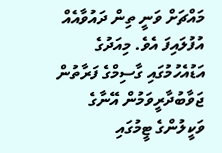މައްޗަށް ވަނީ ތިން ދައުވާއެއް އުފުލައިފަ އެވެ. މިއަދުގެ އަޑުއެހުމުގައި ގާސިމްގެ ފަރާތުން ޖަވާބުދާރީވަމުން އޭނާގެ ވަކީލުންގެ ޓީމުގައި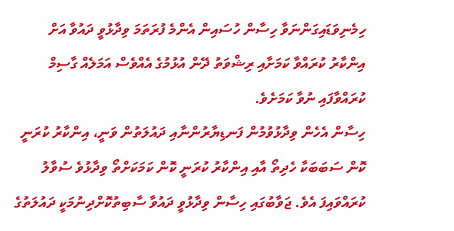ހިމެނިވަޑައިގަންނަވާ ހިސާން ހުސައިން އެންމެ ފުރަތަމަ ވިދާޅުވީ ދައުވާ އަށް އިންކާރު ކުރައްވާ ކަމަށާއި ރިޝްވަތު ދޭން އުޅުމުގެ އެއްވެސް އަމަލެއް ގާސިމް ކުރައްވާފައި ނުވާ ކަމަށެވެ.
ހިސާން އެހެން ވިދާޅުވުމުން ފަނޑިޔާރުންނާއި ދައުލަތުން ވަނީ، އިންކާރު ކުރަނީ ކޮން ސަބަބަކާ ހެދިތޯ އާއި އިންކާރު ކުރަނީ ކޮން ކަމަކަށްތޯ ވިދާޅުވެ ސުވާލު ކުރައްވައިފަ އެވެ. ޖަވާބުގައި ހިސާން ވިދާޅުވީ ދައުވާ ސާބިތުކޮށްދިނުމަކީ ދައުލަތުގެ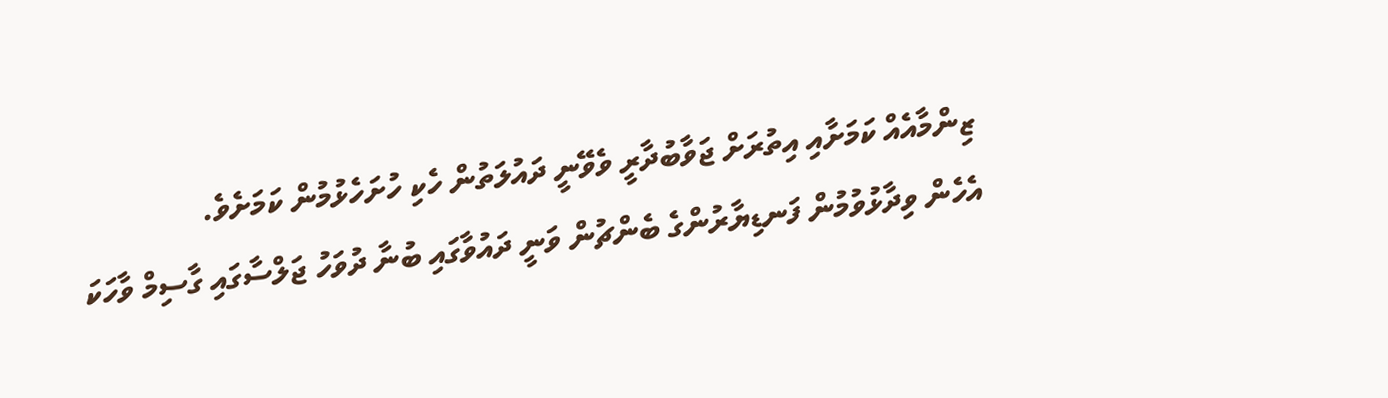ޒިންމާއެއް ކަމަށާއި އިތުރަށް ޖަވާބުދާރީ ވެވޭނީ ދައުލަތުން ހެކި ހުށަހެޅުމުން ކަމަށެވެ.
އެހެން ވިދާޅުވުމުން ފަނޑިޔާރުންގެ ބެންޗުން ވަނީ ދައުވާގައި ބުނާ ދުވަހު ޖަލްސާގައި ގާސިމް ވާހަކަ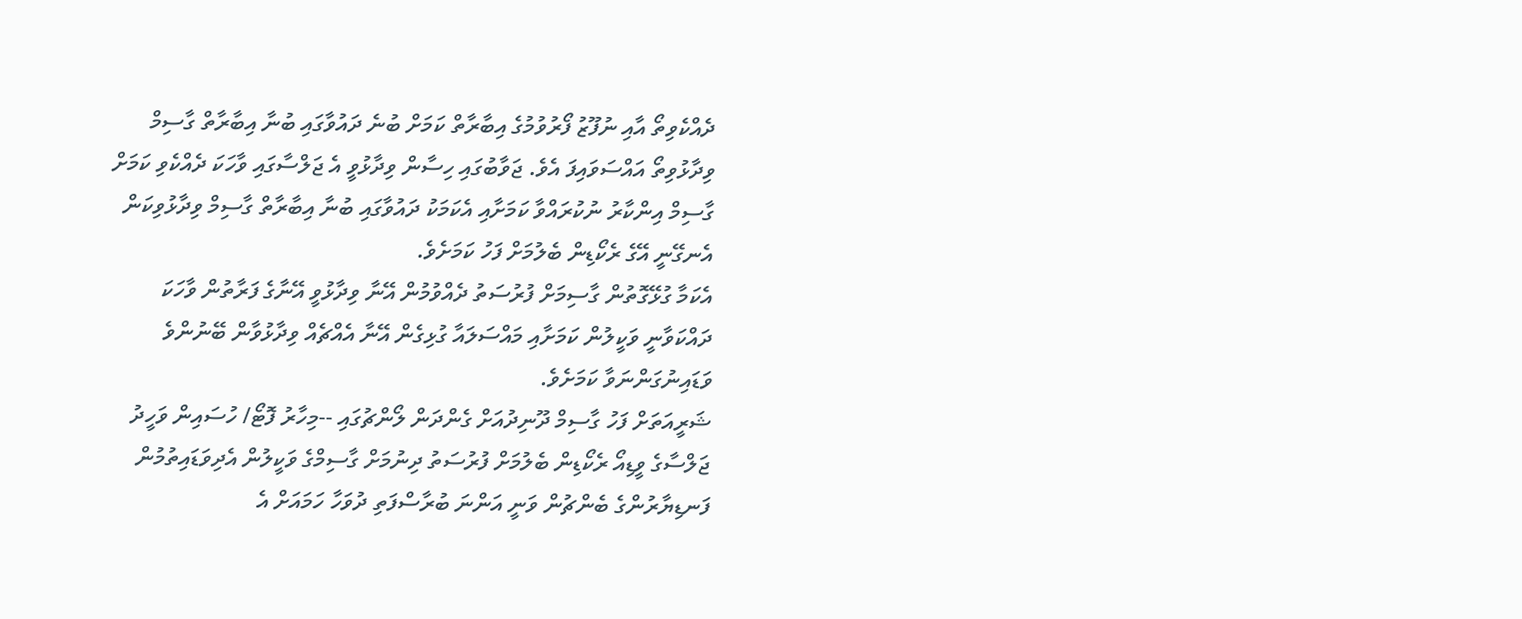ދެއްކެވިތޯ އާއި ނުފޫޒު ފޯރުވުމުގެ އިބާރާތް ކަމަށް ބުނެ ދައުވާގައި ބުނާ އިބާރާތް ގާސިމް ވިދާޅުވިތޯ އައްސަވައިފަ އެވެ. ޖަވާބުގައި ހިސާން ވިދާޅުވީ އެ ޖަލްސާގައި ވާހަކަ ދެއްކެވި ކަމަށް ގާސިމް އިންކާރު ނުކުރައްވާ ކަމަށާއި އެކަމަކު ދައުވާގައި ބުނާ އިބާރާތް ގާސިމް ވިދާޅުވިކަން އެނގޭނީ އޭގެ ރެކޯޑިން ބެލުމަށް ފަހު ކަމަށެވެ.
އެކަމާ ގުޅޭގޮތުން ގާސިމަށް ފުރުސަތު ދެއްވުމުން އޭނާ ވިދާޅުވީ އޭނާގެ ފަރާތުން ވާހަކަ ދައްކަވާނީ ވަކީލުން ކަމަށާއި މައްސަލައާ ގުޅިގެން އޭނާ އެއްޗެއް ވިދާޅުވާން ބޭނުންވެ ވަޑައިނުގަންނަވާ ކަމަށެވެ.
ޝަރީއަތަށް ފަހު ގާސިމް ދޫނިދުއަށް ގެންދަން ލޯންޗުގައި --މިހާރު ފޮޓޯ/ ހުސައިން ވަހީދު
ޖަލްސާގެ ވީޑިއޯ ރެކޯޑިން ބެލުމަށް ފުރުސަތު ދިނުމަށް ގާސިމްގެ ވަކީލުން އެދިވަޑައިތުމުން ފަނޑިޔާރުންގެ ބެންޗުން ވަނީ އަންނަ ބުރާސްފަތި ދުވަހާ ހަމައަށް އެ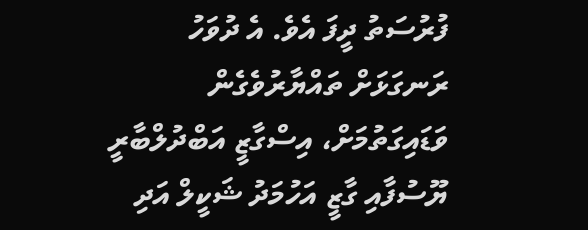ފުރުސަތު ދީފަ އެވެ. އެ ދުވަހު ރަނގަޅަށް ތައްޔާރުވެގެން ވަޑައިގަތުމަށް، އިސްގާޒީ އަބްދުލްބާރީ ޔޫސުފާއި ގާޒީ އަހުމަދު ޝަކީލް އަދި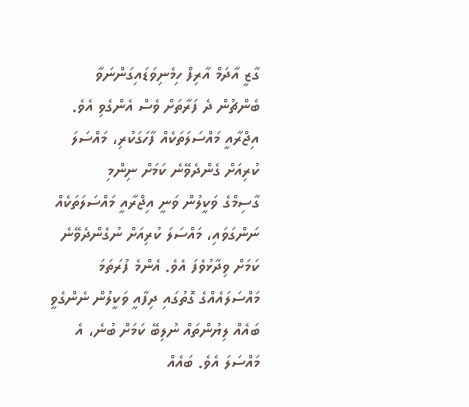ގާޒީ އާދަމް އާރިފް ހިމެނިވަޑައިގަންނަވާ ބެންޗުން ދެ ފަރާތަށް ވެސް އެންގެވި އެވެ.
އިޖްރާއީ މައްސަލަތަކެއް ފާހަގަކުރި، މައްސަލަ ކުރިއަށް ގެންދެވޭނެ ކަމަށް ނިންމި
ގާސިމްގެ ވަކީލުން ވަނީ އިޖްރާއީ މައްސަލަތަކެއް ނަންގަވައި، މައްސަލަ ކުރިއަށް ނުގެންދެވޭނެ ކަމަށް ވިދާޅުވެފަ އެވެ. އެންމެ ފުރަތަމަ މައްސަލައެއްގެ ގޮތުގައި ދިފާއީ ވަކީލުން ނެންގެވީ ބައެއް ލިޔުންތައް ނުލިބޭ ކަމަށް ބުނެ، އެ މައްސަލަ އެވެ. ބައެއް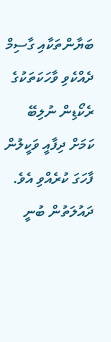ބަޔާންތަކާއި ގާސިމް ދެއްކެވި ވާހަކަތަކުގެ ރެކޯޑިން ނުލިބޭ ކަމަށް ދިފާއީ ވަކީލުން ފާހަގަ ކުރެއްވި އެވެ.
ދައުލަތުން ބުނީ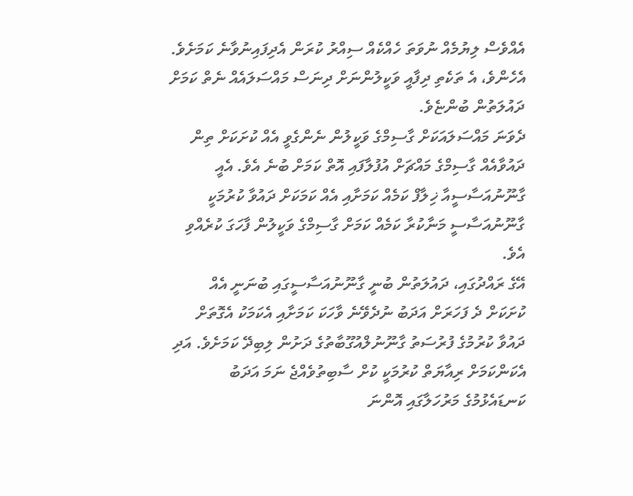އެއްވެސް ލިޔުމެއް ނުވަތަ ހެއްކެއް ސިއްރު ކުރަން އެދިފައިނުވާނެ ކަމަށެވެ. އެހެންވެ، އެ ތަކެތި ދިފާއީ ވަކީލުންނަށް ދިނަސް މައްސަލައެއް ނެތް ކަމަށް ދައުލަތުން ބުންޏެވެ.
ދެވަނަ މައްސަލައަކަށް ގާސިމްގެ ވަކީލުން ނެންގެވީ އެއް ކުށަކަށް ތިން ދައުވާއެއް ގާސިމްގެ މައްޗަށް އުފުލާފައި އޮތް ކަމަށް ބުނެ އެވެ. އެއީ ގާނޫނުއަސާސީއާ ޚިލާފް ކަމެއް ކަމަށާއި އެއް ކަމަކަށް ދައުވާ ކުރުމަކީ ގާނޫނުއަސާސީ މަނާކުރާ ކަމެއް ކަމަށް ގާސިމްގެ ވަކީލުން ފާހަގަ ކުރެއްވި އެވެ.
އޭގެ ރައްދުގައި، ދައުލަތުން ބުނީ ގާނޫނުއަސާސީގައި ބުނަނީ އެއް ކުށަކަށް ދެ ފަހަރަށް އަދަބު ނުދެވޭނެ ވާހަކަ ކަމަށާއި އެކަމަކު އެގޮތަށް ދައުވާ ކުރުމުގެ ފުރުސަތު ގާނޫނުލްއުގޫބާތުގެ ދަށުން ލިބިދޭ ކަމަށެވެ. އަދި އެކަންކަމަށް ރިއާޔަތް ކުރުމަކީ ކުށް ސާބިތުވެއްޖެ ނަމަ އަދަބު ކަނޑައެޅުމުގެ މަރުހަލާގައި އޮންނަ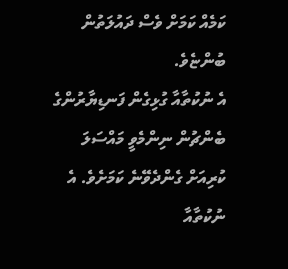ކަމެއް ކަމަށް ވެސް ދައުލަތުން ބުންޏެވެ.
އެ ނުކުތާއާ ގުޅިގެން ފަނޑިޔާރުންގެ ބެންޗުން ނިންމެވީ މައްސަލަ ކުރިއަށް ގެންދެވޭނެ ކަމަށެވެ. އެ ނުކުތާއާ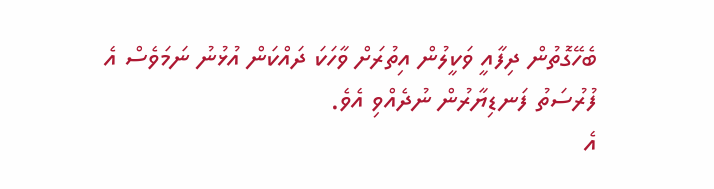ބެހޭގޮތުން ދިފާއީ ވަކީލުން އިތުރަށް ވާހަކަ ދައްކަން އުޅުނު ނަމަވެސް އެ ފުރުސަތު ފަނޑިޔާރުން ނުދެއްވި އެވެ.
އެ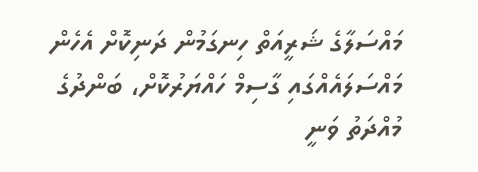މައްސަލާގެ ޝަރީއަތް ހިނގަމުން ދަނިކޮށް އެހެން މައްސަލައެއްގައި ގާސިމް ހައްޔަރުކޮށް، ބަންދުގެ މުއްދަތު ވަނީ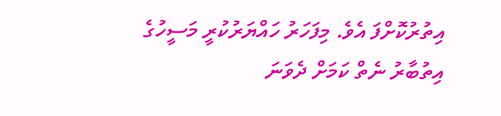އިތުރުކޮށްފަ އެވެ. މިފަހަރު ހައްޔަރުކުރީ މަސީހުގެ އިތުބާރު ނެތް ކަމަށް ދެވަނަ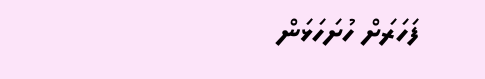ފަހަރަށް ހުށަހަޅަން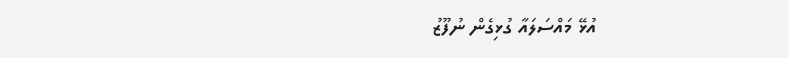އުޅޭ މައްސަލައާ ގުޅިގެން ނުފޫޒު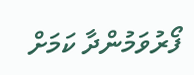ފޯރުވަމުންދާ ކަމަށް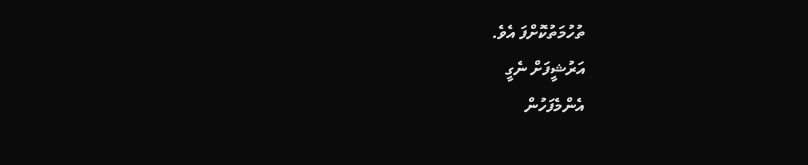ތުހުމަތުކޮށްފަ އެވެ.
އަރުޝީފަށް ނެގީ
އެންމެފަހުން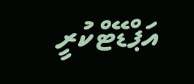އަޕްޑޭޓްކުރީ